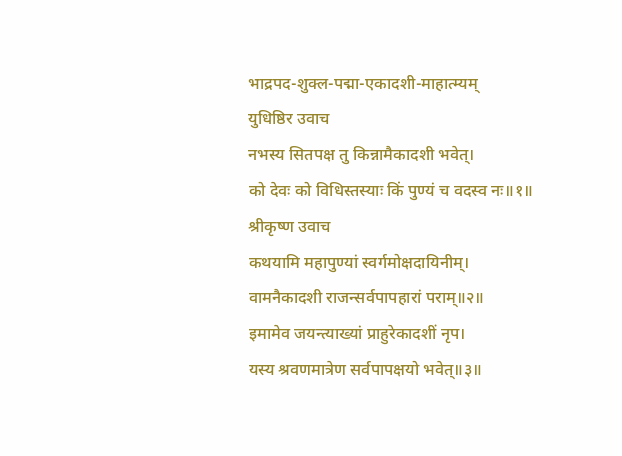भाद्रपद-शुक्ल-पद्मा-एकादशी-माहात्म्यम्
युधिष्ठिर उवाच
नभस्य सितपक्ष तु किन्नामैकादशी भवेत्।
को देवः को विधिस्तस्याः किं पुण्यं च वदस्व नः॥१॥
श्रीकृष्ण उवाच
कथयामि महापुण्यां स्वर्गमोक्षदायिनीम्।
वामनैकादशी राजन्सर्वपापहारां पराम्॥२॥
इमामेव जयन्त्याख्यां प्राहुरेकादशीं नृप।
यस्य श्रवणमात्रेण सर्वपापक्षयो भवेत्॥३॥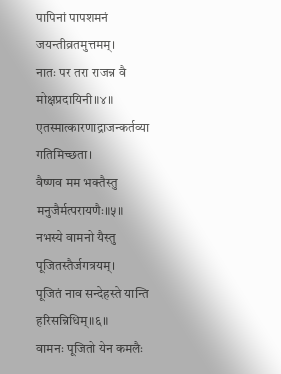पापिनां पापशमनं जयन्तीव्रतमुत्तमम्।
नातः पर तरा राजन्न वै मोक्षप्रदायिनी॥४॥
एतस्मात्कारणाद्राजन्कर्तव्या गतिमिच्छता।
वैष्णव मम भक्तैस्तु मनुजैर्मत्परायणैः॥५॥
नभस्ये वामनो यैस्तु पूजितस्तैर्जगत्रयम्।
पूजितं नाव सन्देहस्ते यान्ति हरिसन्निधिम्॥६॥
वामनः पूजितो येन कमलैः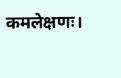कमलेक्षणः।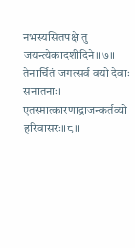नभस्यसितपक्षे तु जयन्त्येकादशीदिने॥७॥
तेनार्चितं जगत्सर्व वयो देवाः सनातनाः।
एतस्मात्कारणाद्राजन्कर्तव्यो हरिवासरः॥८॥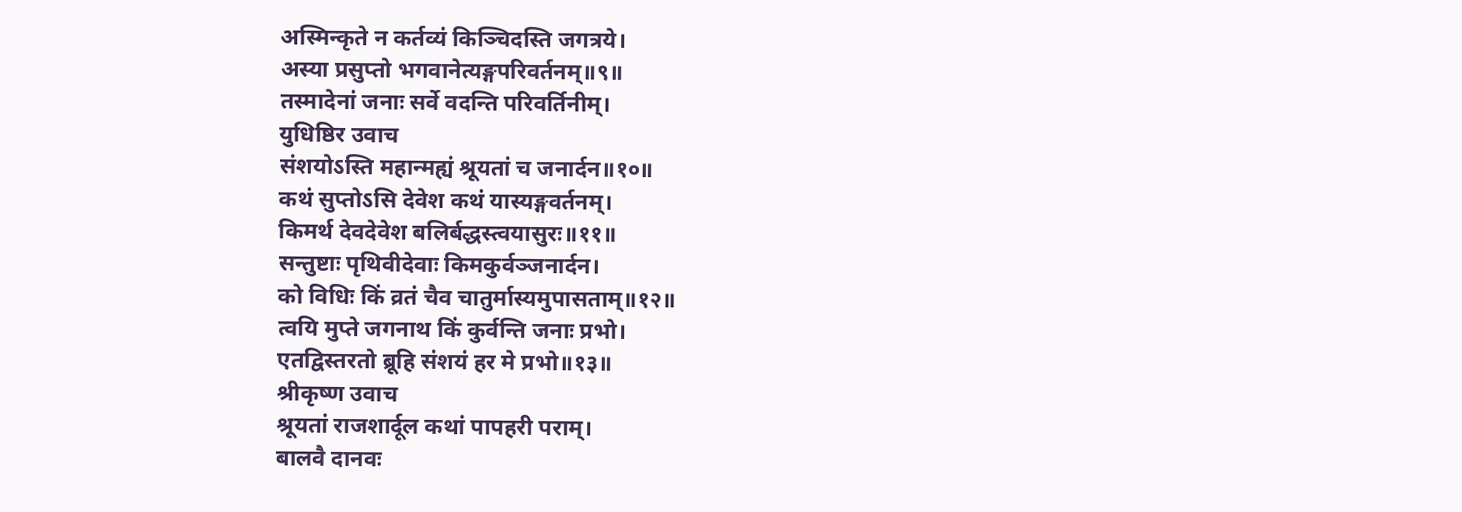अस्मिन्कृते न कर्तव्यं किञ्चिदस्ति जगत्रये।
अस्या प्रसुप्तो भगवानेत्यङ्गपरिवर्तनम्॥९॥
तस्मादेनां जनाः सर्वे वदन्ति परिवर्तिनीम्।
युधिष्ठिर उवाच
संशयोऽस्ति महान्मह्यं श्रूयतां च जनार्दन॥१०॥
कथं सुप्तोऽसि देवेश कथं यास्यङ्गवर्तनम्।
किमर्थ देवदेवेश बलिर्बद्धस्त्वयासुरः॥११॥
सन्तुष्टाः पृथिवीदेवाः किमकुर्वञ्जनार्दन।
को विधिः किं व्रतं चैव चातुर्मास्यमुपासताम्॥१२॥
त्वयि मुप्ते जगनाथ किं कुर्वन्ति जनाः प्रभो।
एतद्विस्तरतो ब्रूहि संशयं हर मे प्रभो॥१३॥
श्रीकृष्ण उवाच
श्रूयतां राजशार्दूल कथां पापहरी पराम्।
बालवै दानवः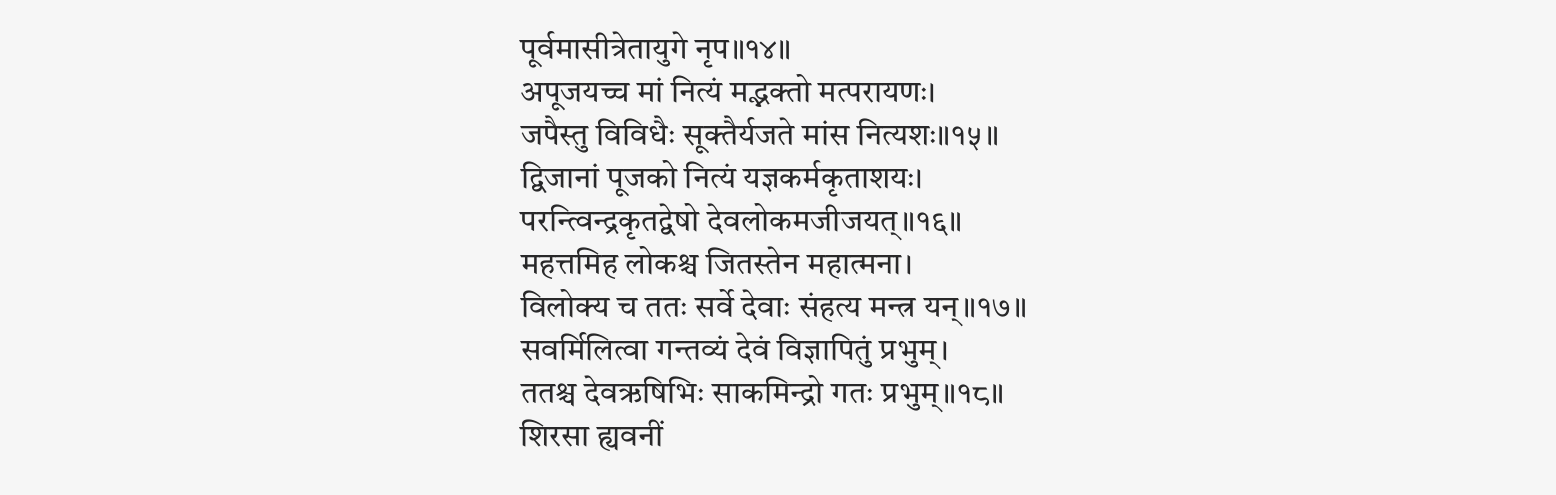पूर्वमासीत्रेतायुगे नृप॥१४॥
अपूजयच्च मां नित्यं मद्भक्तो मत्परायणः।
जपैस्तु विविधैः सूक्तैर्यजते मांस नित्यशः॥१५॥
द्विजानां पूजको नित्यं यज्ञकर्मकृताशयः।
परन्त्विन्द्रकृतद्वेषो देवलोकमजीजयत्॥१६॥
महत्तमिह लोकश्च जितस्तेन महात्मना।
विलोक्य च ततः सर्वे देवाः संहत्य मन्त्र यन्॥१७॥
सवर्मिलित्वा गन्तव्यं देवं विज्ञापितुं प्रभुम्।
ततश्च देवऋषिभिः साकमिन्द्रो गतः प्रभुम्॥१८॥
शिरसा ह्यवनीं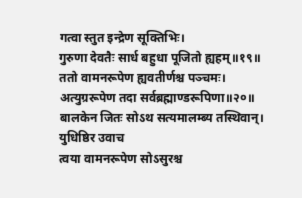गत्वा स्तुत इन्द्रेण सूक्तिभिः।
गुरुणा देवतैः सार्ध बहुधा पूजितो ह्यहम्॥१९॥
ततो वामनरूपेण ह्यवतीर्णश्च पञ्चमः।
अत्युग्ररूपेण तदा सर्वब्रह्माण्डरूपिणा॥२०॥
बालकेन जितः सोऽथ सत्यमालम्ब्य तस्थिवान्।
युधिष्ठिर उवाच
त्वया वामनरूपेण सोऽसुरश्च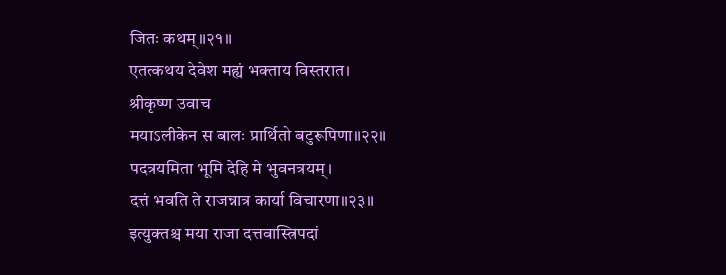जितः कथम्॥२१॥
एतत्कथय देवेश मह्यं भक्ताय विस्तरात।
श्रीकृष्ण उवाच
मयाऽलीकेन स बालः प्रार्थितो बटुरूपिणा॥२२॥
पदत्रयमिता भूमि देहि मे भुवनत्रयम्।
दत्तं भवति ते राजन्नात्र कार्या विचारणा॥२३॥
इत्युक्तश्च मया राजा दत्तवास्त्रिपदां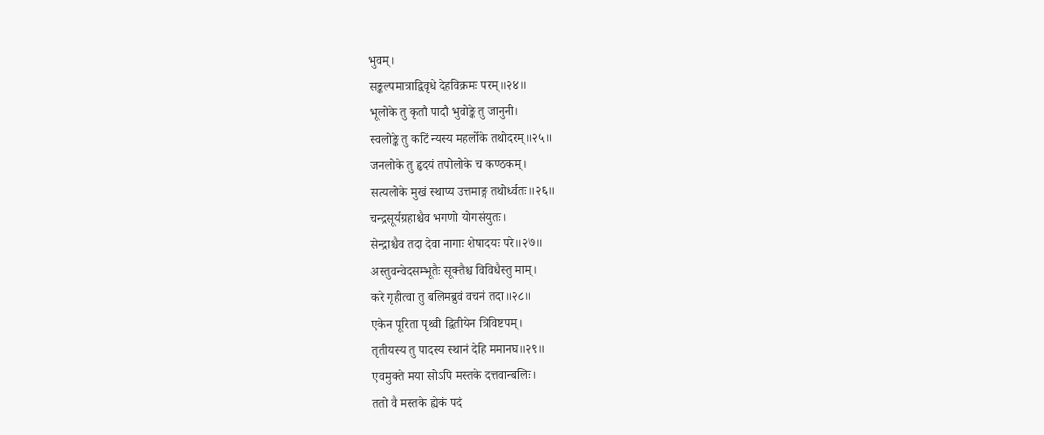भुवम्।
सङ्कल्पमात्राद्विवृधे देहविक्रमः परम्॥२४॥
भूलोके तु कृतौ पादौ भुवोङ्के तु जानुनी।
स्वलोङ्के तु कटिं न्यस्य महर्लोके तथोदरम्॥२५॥
जनलोके तु हृदयं तपोलोके च कण्ठकम्।
सत्यलोके मुखं स्थाप्य उत्तमाङ्ग तथोर्ध्वतः॥२६॥
चन्द्रसूर्यग्रहाश्चैव भगणो योगसंयुतः।
सेन्द्राश्चैव तदा देवा नागाः शेषादयः परे॥२७॥
अस्तुवन्वेदसम्भूतैः सूक्तैश्च विविधैस्तु माम्।
करे गृहीत्वा तु बलिमब्रुवं वचनं तदा॥२८॥
एकेन पूरिता पृथ्वी द्वितीयेन त्रिविष्टपम्।
तृतीयस्य तु पादस्य स्थानं देहि ममानघ॥२९॥
एवमुक्ते मया सोऽपि मस्तके दत्तवान्बलिः।
ततो वै मस्तके ह्येकं पदं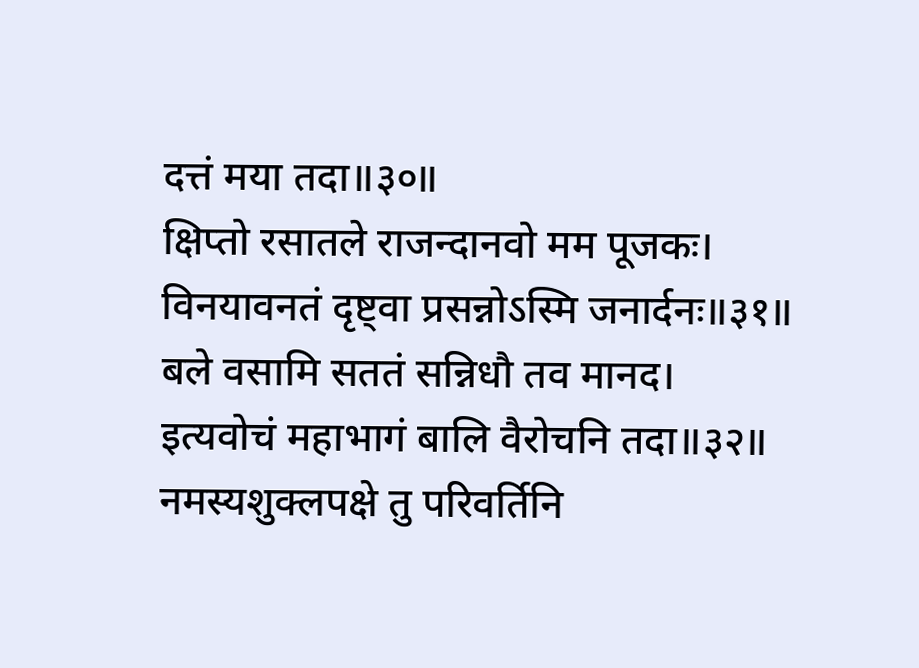दत्तं मया तदा॥३०॥
क्षिप्तो रसातले राजन्दानवो मम पूजकः।
विनयावनतं दृष्ट्वा प्रसन्नोऽस्मि जनार्दनः॥३१॥
बले वसामि सततं सन्निधौ तव मानद।
इत्यवोचं महाभागं बालि वैरोचनि तदा॥३२॥
नमस्यशुक्लपक्षे तु परिवर्तिनि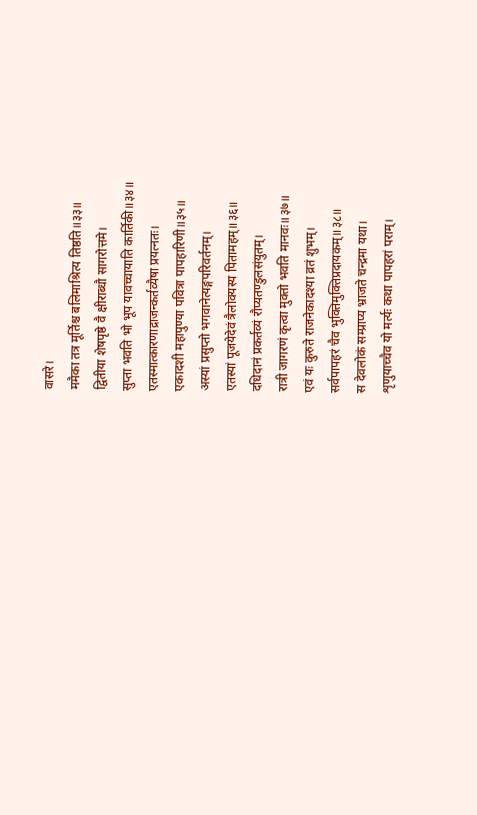वासरे।
ममैका तत्र मूर्तिश्च बलिमाश्रित्य तिष्ठति॥३३॥
द्वितीया शेषपृष्ठे वै क्षीराब्धौ सागरोत्तमे।
सुप्ता भवति भो भूप यावच्चायाति कार्तिकी॥३४॥
एतस्मात्कारणाद्राजन्कर्तव्यैषा प्रयत्नतः।
एकादशी महापुण्या पवित्रा पापहारिणी॥३५॥
अस्यां प्रसुप्तो भगवानेत्यङ्गपरिवर्तनम्।
एतस्यां पूजयेदेवं त्रैलोक्यस्य पितामहम्॥३६॥
दधिदानं प्रकर्तव्यं रौप्यतण्डुलसंयुतम्।
रात्री जागरणं कृत्वा मुक्तो भवति मानवः॥३७॥
एवं यः कुरुते राजनेकादश्या व्रतं शुभम्।
सर्वपापहरं चैव भुक्तिमुक्तिप्रदायकम्॥३८॥
स देवलोकं सम्प्राप्य भ्राजते चन्द्रमा यथा।
शृणुयाच्चैव यो मर्त्यः कथा पापहरां पराम्।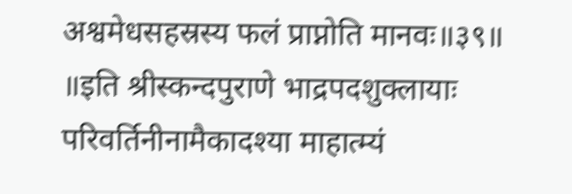अश्वमेधसहस्रस्य फलं प्राप्नोति मानवः॥३९॥
॥इति श्रीस्कन्दपुराणे भाद्रपदशुक्लायाः परिवर्तिनीनामैकादश्या माहात्म्यं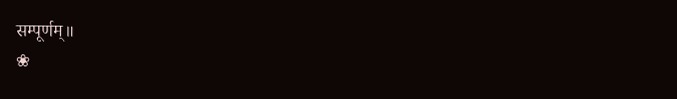सम्पूर्णम्॥
❀